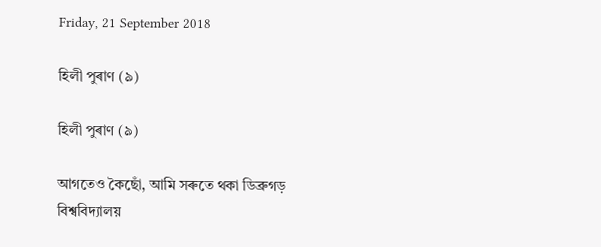Friday, 21 September 2018

হিলী পুৰাণ (৯)

হিলী পুৰাণ (৯)

আগতেও কৈছোঁ, আমি সৰুতে থকা ডিব্ৰুগড় বিশ্ৱবিদ্যালয়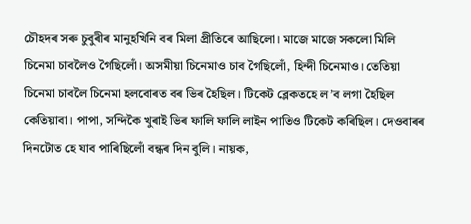চৌহদৰ সৰু চুবুৰীৰ মানুহখিনি বৰ মিলা প্ৰীতিৰে আছিলো। মাজে মাজে সকলো মিলি চিনেমা চাবলৈও গৈছিলোঁ। অসমীয়া চিনেমাও চাব গৈছিলোঁ, হিন্দী চিনেমাও। তেতিয়া চিনেমা চাবলৈ চিনেমা হলবোৰত বৰ ভিৰ হৈছিল। টিকেট ব্লেকতহে ল’ব লগা হৈছিল কেতিয়াবা। পাপা, সন্দিকৈ খুৰাই ভিৰ ফালি ফালি লাইন পাতিও টিকেট কৰিছিল। দেওবাৰৰ দিনটোত হে যাব পাৰিছিলোঁ বন্ধৰ দিন বুলি। নায়ক,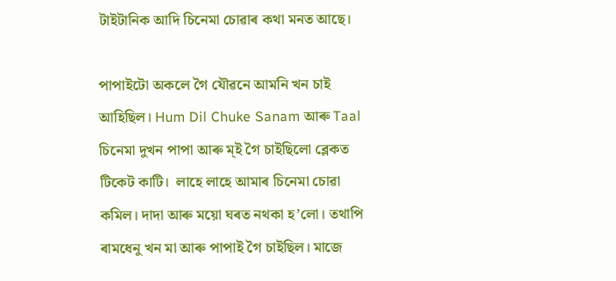টাইটানিক আদি চিনেমা চোৱাৰ কথা মনত আছে।

পাপাইটো অকলে গৈ যৌৱনে আমনি খন চাই আহিছিল। Hum Dil Chuke Sanam আৰু Taal চিনেমা দুখন পাপা আৰু ম্ই গৈ চাইছিলো ব্লেকত টিকেট কাটি।  লাহে লাহে আমাৰ চিনেমা চোৱা কমিল। দাদা আৰু ময়ো ঘৰত নথকা হ’লো। তথাপি ৰামধেনু খন মা আৰু পাপাই গৈ চাইছিল। মাজে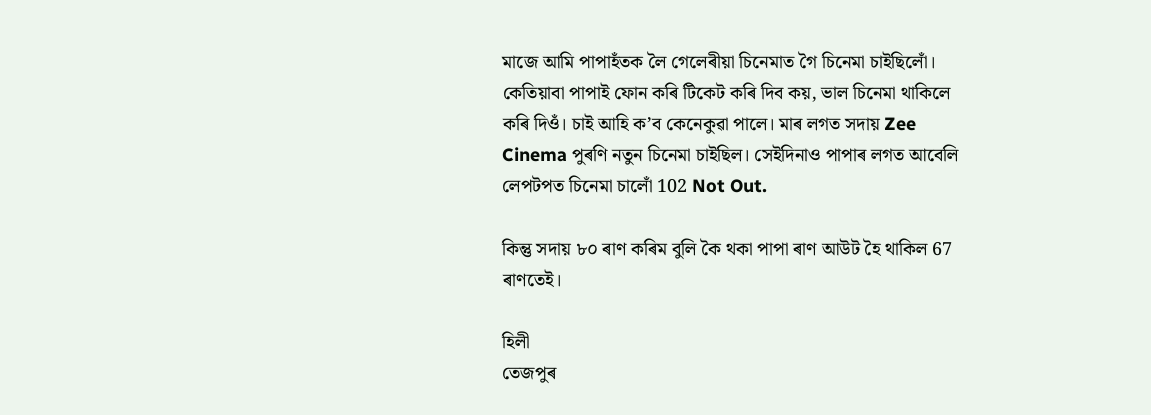মাজে আমি পাপাহঁতক লৈ গেলেৰীয়া চিনেমাত গৈ চিনেমা চাইছিলোঁ। কেতিয়াবা পাপাই ফোন কৰি টিকেট কৰি দিব কয়, ভাল চিনেমা থাকিলে কৰি দিওঁ। চাই আহি ক’ব কেনেকুৱা পালে। মাৰ লগত সদায় Zee Cinema পুৰণি নতুন চিনেমা চাইছিল। সেইদিনাও পাপাৰ লগত আবেলি লেপটপত চিনেমা চালোঁ 102 Not Out.

কিন্তু সদায় ৮০ ৰাণ কৰিম বুলি কৈ থকা পাপা ৰাণ আউট হৈ থাকিল 67 ৰাণতেই।

হিলী
তেজপুৰ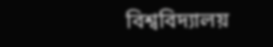বিশ্ৱবিদ্যালয়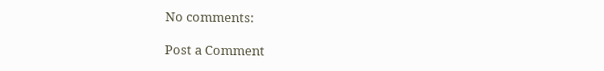No comments:

Post a Comment